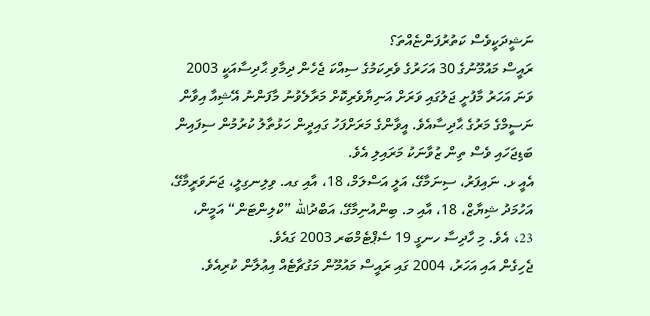ނަޝީދަކީވެސް ކަތުރުފަންޏެއްތަ؟
ރައީސް މައުމޫނުގެ 30 އަހަރުގެ ވެރިކަމުގެ ސިއްކަ ޖެހެން ދިމާވި ޙާދިސާއަކީ 2003 ވަނަ އަހަރު މާފުށީ ޖަލުގައި ވަރަށް އަނިޔާވެރިކޮށް މަރާލެވުނު މާފަންނު އޭޝިއާ އިވާން ނަސީމްގެ މަރުގެ ޙާދިސާއެވެ. އީވާންގެ މަރަށްފަހު ގައިދީން ހަޅުތާލު ކުރުމުން ސިފައިން ބަޑިޖަހައި ވެސް ތިން ޒުވާނަކު މަރައިލި އެވެ.
އެއީ ޅ. ނައިފަރު، ސިނަމާގޭ، އަލީ އަސްލަމް، 18، އާއި ގއ. ވިލިނގިލީ، ޖަނަވަރީމާގޭ، އަހުމަދު ޝިޔާޒް، 18، އާއި މ. ބިންއުނިމާގޭ، އަބްދުالله ”ކްލިންޓަން“ އަމީން، 23، އެވެ. މި ހާދިސާ ހނގީ 19 ސެޕްޓެމްބަރ 2003 ގައެވެ.
ޖެހިގެން އައި އަހަރު، 2004 ގައި ރައީސް މައުމޫން މަގުޗާޓެއް އިޢުލާން ކުރިއެވެ.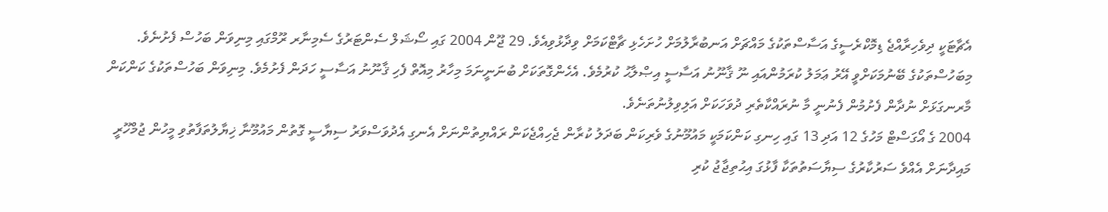އެޗާޓަކީ ދިވެހިރާއްޖެ ޑިމޮކްރެސީގެ އަސާސްތަކުގެ މައްޗަށް އަނބުރާލުމަށް ހުށަހެޅި ޗާޓްކަމަށް ވިދާޅުވިއެވެ. 29 ޖޫން 2004 ގައި ސޯޝަލް ސެންޓަރުގެ ސެމިނާރ ރޫމްގައި މިނިވަން ބަހުސް ފެށުނެވެ. މިބަހުސްތަކުގެ ބޭނުމަކަށްވީ އޭރު ޢަމަލު ކުރަމުންއައި ނޫ ޤާނޫނު އަސާސީ އިޞްލާޙު ކުރުމެވެ. އެހެންގޮތަކަށް ބުނަނީނަމަ މިހާރު މިއޮތް ފެހި ޤާނޫނު އަސާސީ ހަދަން ފެށުމެވެ. މިނިވަން ބަހުސްތަކުގެ ކަންކަން މާރނގަޅަށް ނުދާން ފެށުމުން ފެނުނީ މާ ނުރައްކާތެރި ދުވަހަކަށް އަލިވިލުނުތަނެވެ.
2004 ގެ އޯގަސްޓް މަހުގެ 12 އަދި 13 ގައި ހިނގި ކަންކަމަކީ މައުމޫނުގެ ވެރިކަން ބަދަލު ކުރާން ޖެހިއްޖެކަން ރައްޔިތުންނަށް އެނގި އެދުވަސްވަރު ސިޔާސީ ގޮތުން މައުމޫނާ ޚިޔާލުތަފާތުވި މީހުން ޖުމްހޫރީ މައިދާނަށް އެއްވެ ސަރުކާރުގެ ސިޔާސަތުތަކާ ފާޅުގަ އިޙުތިޖާޖު ކުރި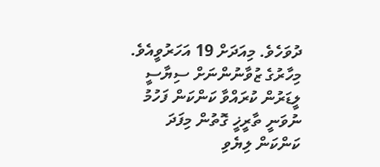ދުވަހެވެ. މިއަދަށް 19 އަހަރުވީއެވެ.
މިހާރުގެ ޒުވާނުންނަށް ސިޔާސީ ލީޑަރުން ކުރައްވާ ކަންކަން ފަހުމު ނުވަނީ ތާރީޚީ ގޮތުން މިފަދަ ކަންކަން ލިޔެވި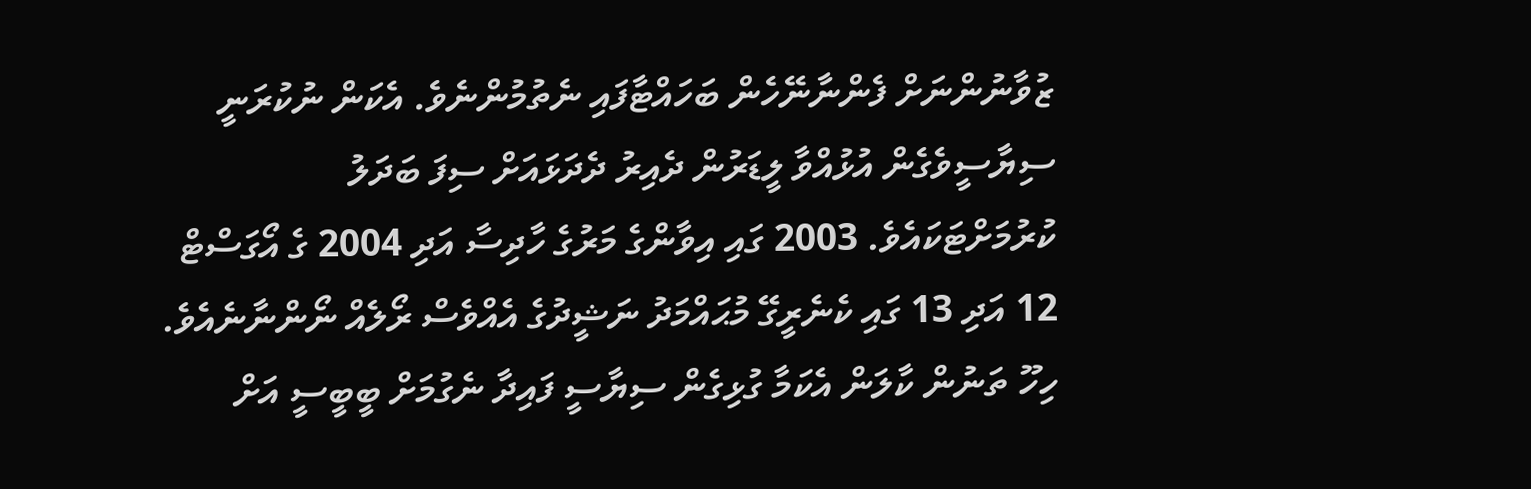ޒުވާނުންނަށް ފެންނާނޭހެން ބަހައްޓާފައި ނެތުމުންނެވެ. އެކަން ނުކުރަނީ ސިޔާސީވެގެން އުޅުއްވާ ލީޑަރުން ދެއިރު ދެދަޅައަށް ސިފަ ބަދަލު ކުރުމަށްޓަކައެވެ. 2003 ގައި އިވާންގެ މަރުގެ ހާދިސާ އަދި 2004 ގެ އޯގަސްޓް 12 އަދި 13 ގައި ކެނެރީގޭ މުޙައްމަދު ނަޝީދުގެ އެއްވެސް ރޯލެއް ނޯންނާނެއެވެ. ހިހޫ ތަނުން ކާލަން އެކަމާ ގުޅިގެން ސިޔާސީ ފައިދާ ނެގުމަށް ބީބީސީ އަށް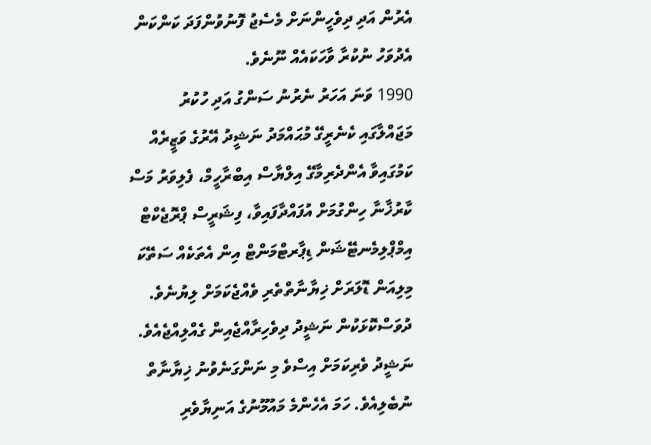އެރުން އަދި ދިވެހީންނަށް މެސެޖު ފޮނުވުންފަދަ ކަންކަން އެދުވަހު ނުކުރާ ވާހަކައެއް ނޫނެވެ.
1990 ވަނަ އަހަރު ނެރުނު ސަންގު އަދި ހުކުރު މަޖައްލާގައި ކެނެރީގޭ މުޙައްމަދު ނަޝީދު އޭރުގެ ވަޒީރެއް ކަމުގައިވާ އެންދެރިމާގޭ އިލްޔާސް އިބްރާހީމް، ފެލިވަރު މަސް ކާރުޚާނާ ހިންގުމަށް އުފައްދާފައިވާ، ފިޝަރީސް ޕްރޮޖެކްޓް އިމްޕްލިމެނޓޭޝަން ޑިޕާރޓްމަންޓް އިން އެތަކެއް ސަތޭކަ މިލިއަން ޑޮލަރަށް ޚިޔާނާތްތެރި ވެއްޖެކަމަށް ލިޔުނެވެ.
ދުވަސްކޮޅަކުން ނަޝީދު ދިވެހިރާއްޖެއިން ގެއްލިއްޖެއެވެ. ނަޝީދު ވެރިކަމަށް އިސްވެ މި ނަންގަނެވުނު ޚިޔާނާތް ނުބެލިއެވެ. ހަމަ އެހެންމެ މައުމޫނުގެ އަނިޔާވެރި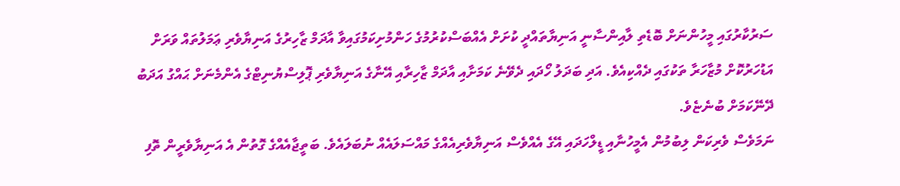ސަރުކާރުގައި މީހުންނަށް ބޮޑެތި ލާއިންސާނީ އަނިޔާތައްދީ ކުށަށް އެއްބަސްކުރުމުގެ ހަންމުށިކަމުގައިވާ އާދަމް ޒާހިރުގެ އަނިޔާވެރި ޢަމަލުތައް ވަރަށް އަޑުހަރުކޮށް މުޒާހަރާ ތަކުގައި ދެއްކިއެވެ. އަދި ބަދަލު ހޯދައި ދެވޭނެ ކަމަށާއި އާދަމް ޒާހިރާއި އޭނާގެ އަނިޔާވެރި ޕޮލިސްޔުނިޓްގެ އެންމެނަށް ޙައްގު އަދަބު ދޭނޭކަމަށް ބުނެޏެވެ.
ނަމަވެސް ވެރިކަން ލިބުމުން އެމީހުނާއި ޑީލްހަދައި އޭގެ އެއްވެސް އަނިޔާވެރިއެއްގެ މައްސަލައެއް ނުބަލައެވެ. ބަތީޖާއެއްގެ ގޮތުން އެ އަނިޔާވެރީން ތޮފި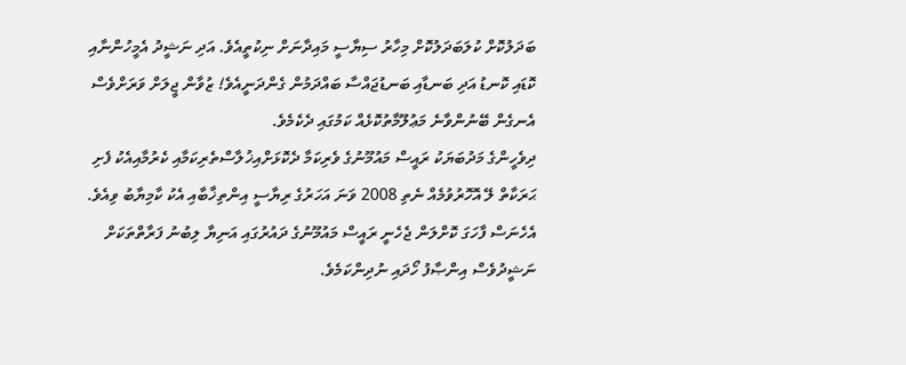ބަދަލުކޮށް ކުލަބަދަލުކޮށް މިހާރު ސިޔާސީ މައިދާނަށް ނިކުތީއެވެ. އަދި ނަޝީދު އެމީހުންނާއި ކޮޑައި ކޮނޑު އަދި ބަނޑާއި ބަނޑުޖައްސާ ބައްދަމުން ގެންދަނީއެވެ! ޒުވާން ޖީލަށް ވަރަށްވެސް އެނގެން ބޭނުންވާނެ މަޢުލޫމާތުކޮޅެއް ކަމުގައި ދެކެމެވެ.
ދިވެހީންގެ މަދުބަޔަކު ރައީސް މައުމޫނުގެ ވެރިކަމާ ދެކޮޅަށްއިޚުލާސްތެރިކަމާއި ކެރުމާއިއެކު ފެށި ޙަރަކާތް ލޭ އޮހޮރުވުމެއް ނެތި 2008 ވަނަ އަހަރުގެ ރިޔާސީ އިންތިޚާބާއި އެކު ކާމިޔާބު ވިއެވެ. އެހެނަސް ފާހަގަ ކޮށްލަން ޖެހެނީ ރައީސް މައުމޫނުގެ ދައުރުގައި އަނިޔާ ލިބުނު ފަރާތްތަކަށް ނަޝީދުވެސް އިންޞާފު ހޯދައި ނުދިންކަމެވެ.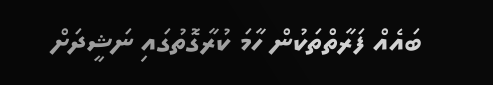ބައެއް ފަރާތްތަކުން ހާމަ ކުރާގޮތުގައި ނަޝީދަށް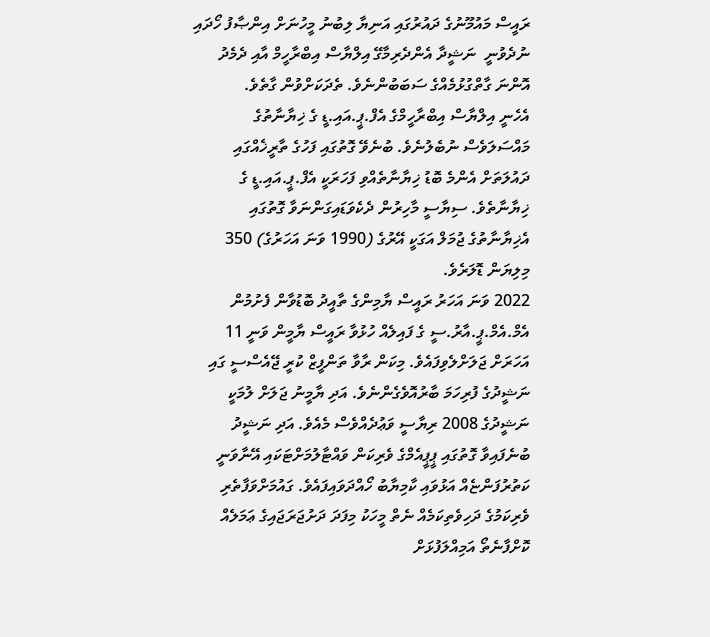ރައީސް މައުމޫނުގެ ދައުރުގައި އަނިޔާ ލިބުނު މީހުނަށް އިންޞާފު ހޯދައި ނުދެވުނީ  ނަޝީދާ އެންދެރިމާގޭ އިލްޔާސް އިބްރާހީމް އާއި ދެމެދު އޮންނަ ގާތްގުޅުމެއްގެ ސަބަބުންނެވެ. ތެދަކަށްވުން ގާތެވެ.
އެހެނީ އިލްޔާސް އިބްރާހީމްގެ އެފް.ޕީ.އައި.ޑީ ގެ ޚިޔާނާތުގެ މައްސަލަވެސް ނުބެލުނެވެ. ބުނެވޭ ގޮތުގައި ފަހުގެ ތާރީޚެއްގައި ދައުލަތަށް އެންމެ ބޮޑު ޚިޔާނާތެއްވި ފަހަރަކީ އެފް.ޕީ.އައި.ޑީ ގެ ޚިޔާނާތެވެ. ސިޔާސީ މާހިރުން ދެކެވަޑައިގަންނަވާ ގޮތުގައި އެޚިޔާނާތުގެ ޖުމަލް އަގަކީ އޭރުގެ (1990 ވަނަ އަހަރުގެ) 350 މިލިޔަން ޑޮލަރެވެ.
2022 ވަނަ އަހަރު ރައީސް ޔާމިންގެ ތާއީދު ބޮޑުވާން ފެށުމުން އެމް.އެމް.ޕީ.އާރު.ސީ ގެ ފައިލެއް ހުޅުވާ ރައީސް ޔާމީން ވަނީ 11 އަހަރަށް ޖަލަށްލެވިފައެވެ. މިކަން ރާވާ ތަންފީޒް ކުރީ ޖޭއެސްސީ ގައި ނަޝީދުގެ ފުރިހަމަ ބާރުއޮވެގެންނެވެ. އަދި ޔާމީނު ޖަލަށް ލުމަކީ ނަޝީދުގެ 2008 ރިޔާސީ ވަޢުދެއްވެސް މެއެވެ. އަދި ނަޝީދު ބުނެފައިވާ ގޮތުގައި ޕީޕީއެމްގެ ވެރިކަން ވައްޓާލުމަށްޓަކައި އޭނާވަނީ ކަތުރުފަންޏެއް އަޅުވައި ކާމިޔާބު ހޯއްދަވައިފައެވެ. ގައުމަށްވަފާތެރި ވެރިކަމުގެ ދަހިވެތިކަމެއް ނެތް މީހަކު މިފަދަ ދަށުޖަރަޖައިގެ ޢަމަލެއް ކޮށްފާނެތޯ އަމިއްލަފުޅަށް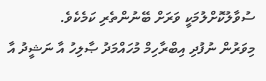ސުވާލުކޮށްލުމަކީ ވަރަށް ބޭނުންތެރި ކަމެކެވެ.
މިވަރުން ނުފުދި އިބްރާހިމް މުހައްމަދު ޞާލިހު އާ ނަޝީދު އާ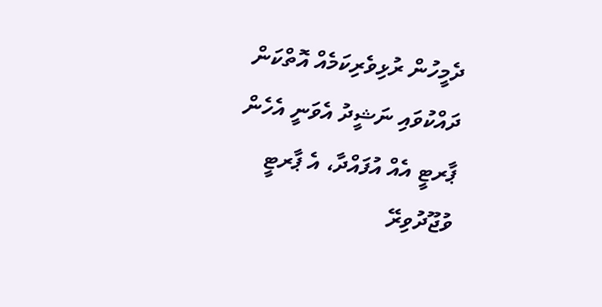ދެމީހުން ރުޅިވެރިކަމެއް އޮތްކަން ދައްކުވައި ނަޝީދު އެވަނީ އެހެން ޕާރޓީ އެއް އުފައްދާ، އެ ޕާރޓީ ވުޖޫދުވިރޭ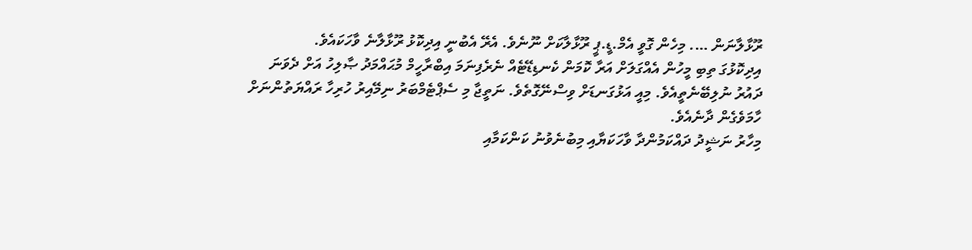ރޫޅާލާނަން …. މިހެން ގޮވީ އެމް.ޑީ.ޕީ ރޫޅާލާކަށް ނޫނެވެ. އެރޭ އެބުނީ އިދިކޮޅު ރޫޅާލާނެ ވާހަކައެވެ.
އިދިކޮޅުގަ ތިބި މީހުން އެއްގަލަށް އަރާ ކޮމަން ކެނޑިޑޭޓެއް ނެރެފިނަމަ އިބްރާހީމް މުޙައްމަދު ޞާލިހު އަށް ދެވަނަ ދައުރު ނުލިބޭނެތީއެވެ. މިއީ އަޅުގަނޑަށް ވިސްނޭގޮތެވެ. ނަތީޖާ މި ސެޕްޓެމްބަރު ނިމޭއިރު ހުރިހާ ރައްޔަތުންނަށް ހާމަވެގެން ދާނެއެވެ.
މިހާރު ނަޝީދު ދައްކަމުންދާ ވާހަކަޔާއި މިބުނެވުނު ކަންކަމާއި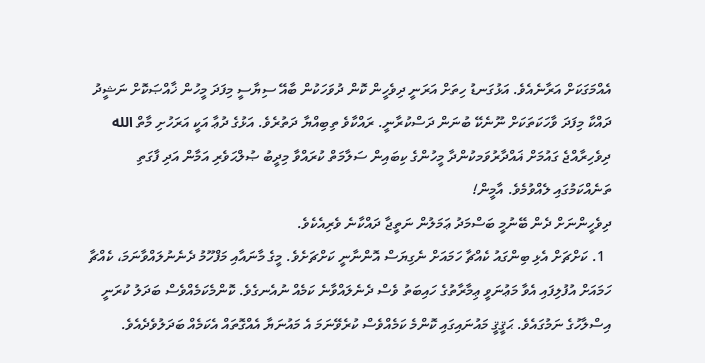އެއްމަގަކަށް އަރާނެއެވެ. އަޅުގަނޑު ހިތަށް އަރަނީ ދިވެހީން ކޮން ދުވަހަކުން ބާއޭ ސިޔާސީ މިފަދަ މީހުން ޚާއްޞަކޮށް ނަޝީދު ދައްކާ މިފަދަ ވާހަކަތަކަށް ނޫނެކޭ ބުނަން ދަސްކުރާނީ. ރައްކާވެ ތިބިއްޔާ ދަތުރެވެ. އަޅުގެ ދުޢާ އަކީ އަރަހުށި މާތް الله ދިވެހިރާއްޖެ ގައުމަށް ޣައްދާރުވަމކުންދާ މީހުންގެ ކިބައިން ސަލާމަތް ކުރައްވާ މިދީބު ޞުލްޙަވެރި އަމާން އަދި ފާގަތި ތަނެއްކަމުގައި ލެއްވުމެވެ. އާމީން!
ދިވެހީންނަށް ދެން ބޭނުމީ ބަސްމަދު ޢަމަލުން ނަތީޖާ ދައްކާނެ ވެރިއެކެވެ.
  1. ކަށްޗަށް އެޅި ބިންގައު ކެއްޗާ ހަމައަށް ނެގިޔަސް އޮންނާނީ ކަށްޗަށެވެ. މީގެ މާނައާއި މަފްހޫމު ދެނެނުލައްވާނަމަ، ކެއްޗާ ހަމައަށް އުފުލިފައި އެވާ މަޢުނަވީ ޢިމާރާތުގެ ހައިބަތު ވެސް ދެނެލައްވާނެ ކަމެއް ނުއެނގެވެ. ކޮންމެކަމެއްވެސް ބަދަލު ކުރަނީ އިސްލާހުގެ ނަމުގައެވެ. ޙަޤީޤީ މައުނައިގައި ކޮންމެ ކަމެއްވެސް ކުރެވޭނަމަ އެ މައުނަޔާ އެއްގޮތައް އެކަމެއް ބަދަލުވެދެއެވެ.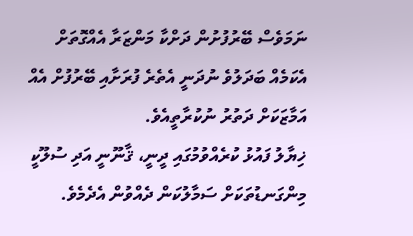ނަމަވެސް ބޭރުފުށުން ދަށްކާ މަންޒަރާ އެއްގޮތަށް އެކަމެއް ބަދަލުވެ ނުދަނީ އެތެރެ ފުރަށާއި ބޭރުފުށް އެއް އަމާޒަކަށް ދަތުރު ނުކުރާތީއެވެ.
ޚިޔާލު ފައުޅު ކުރެއްވުމުގައި ދީނީ، ޤާނޫނީ އަދި ސުލޫކީ މިންގަނޑުތަކަށް ސަމާލުކަން ދެއްވުން އެދެމެވެ.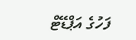ފަހުގެ އަޕްޑޭޓް